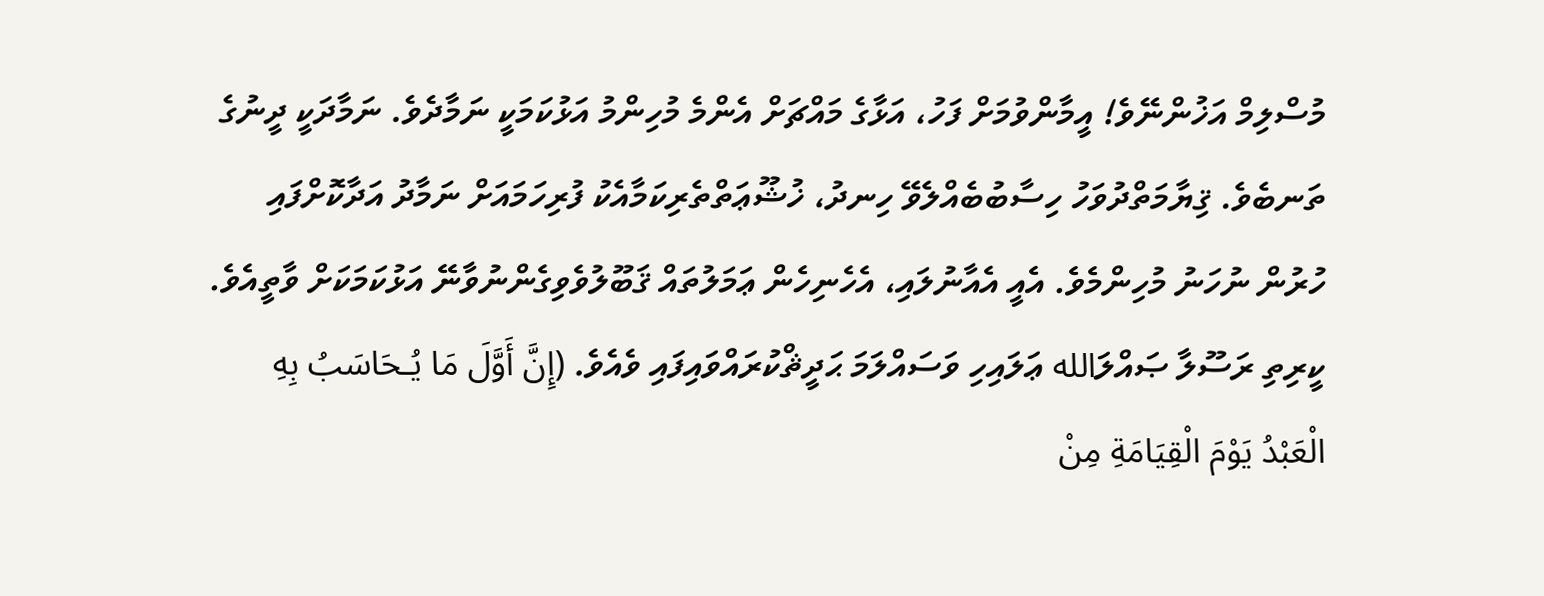މުސްލިމް އަޚުންނޭވެ! އީމާންވުމަށް ފަހު، އަޅާގެ މައްޗަށް އެންމެ މުހިންމު އަޅުކަމަކީ ނަމާދެވެ. ނަމާދަކީ ދީނުގެ ތަނބެވެ. ޤިޔާމަތްދުވަހު ހިސާބުބެއްލެވޭ ހިނދު، ޚުޝޫޢަތްތެރިކަމާއެކު ފުރިހަމައަށް ނަމާދު އަދާކޮށްފައި ހުރުން ނުހަނު މުހިންމެވެ. އެއީ އެއާނުލައި، އެހެނިހެން ޢަމަލުތައް ޤަބޫލުވެވިގެންނުވާނޭ އަޅުކަމަކަށް ވާތީއެވެ. ކީރިތި ރަސޫލާ ޞައްލަالله ޢަލައިހި ވަސައްލަމަ ޙަދީޘްކުރައްވައިފައި ވެއެވެ. (إِنَّ أَوَّلَ مَا يُـحَاسَبُ بِهِ الْعَبْدُ يَوْمَ الْقِيَامَةِ مِنْ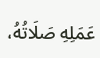عَمَلِهِ صَلَاتُهُ،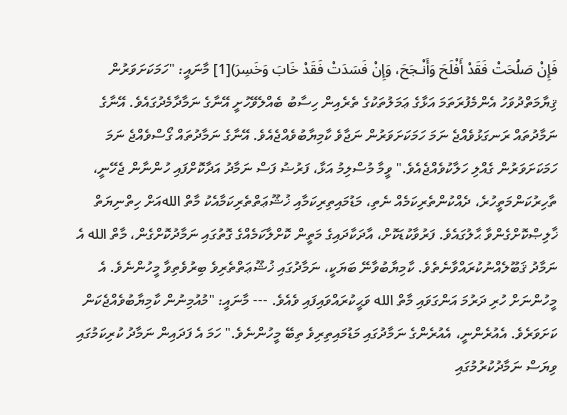فَإِنْ صَلُحَتْ فَقَدْ أَفْلَحَ وَأَنْـجَحَ، وَإِنْ فَسَدَتْ فَقَدْ خَابَ وَخَسِرَ)[1] މާނައީ: "ހަމަކަށަވަރުން ޤިޔާމަތްދުވަހު އެންމެފުރަތަމަ އަޅާގެ ޢަމަލުތަކުގެ ތެރެއިން ހިސާބު ބެއްލެވޭހުށީ އޭނާގެ ނަމާދާމެދުގައެވެ. އޭނާގެ ނަމާދުތައް ރަނގަޅުވެއްޖެ ނަމަ ހަމަކަށަވަރުން ނަޖާވެ ކާމިޔާބުވެއްޖެއެވެ. އޭނާގެ ނަމާދުތައް ގޯސްވެއްޖެ ނަމަ ހަމަކަށަވަރުން ގެއްލި ހަލާކުވެއްޖެއެވެ." ވީމާ މުސްލިމު އަޅާ، ފަރުޟު ފަސް ނަމާދު އަދާކޮށްފައި ހުންނާން ޖެހޭނީ، ތާހިރުކަންމަތީހުރެ، ދެއްކުންތެރިކަމެއް ނެތި، މަޑުމައިތިރިކަމާއި ޚުޝޫޢަތްތެރިކަމާއެކު މާތް اللهއަށް ހިތްނިޔަތް ޚާލިޞްކޮށްގެންވާ ޙާލުގައެވެ. ފަރުވާކުޑަކޮށް، އާދަކާދައިގެ މަތީން ކޮށްލާކަމެއްގެ ގޮތުގައި ނަމާދުކޮށްގެން، މާތް الله އެ ނަމާދު ޤަބޫލެއްނުކުރައްވާނެތެވެ. ކާމިޔާބުވާނޭ ބަޔަކީ، ނަމާދުގައި ޚުޝޫޢަތްތެރިވެ ބިރުވެތިވާ މީހުންނެވެ. އެ މީހުންނަށް ހުރި ދަރުމަ އަންގަވައި މާތް الله ވަޙީކުރައްވައިފައި ވެއެވެ. --- މާނައީ: "މުއުމިނުން ކާމިޔާބުވެއްޖެކަން ކަށަވަރެވެ. އެއުރެންނީ، އެއުރެންގެ ނަމާދުގައި މަޑުމައިތިރިވެ ތިބޭ މީހުންނެވެ." ހަމަ އެ ފަދައިން ނަމާދު ކުރިކަމުގައި ވިޔަސް ނަމާދުކުރުމުގައި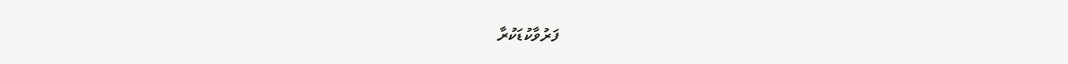ފަރުވާކުޑަކުރާ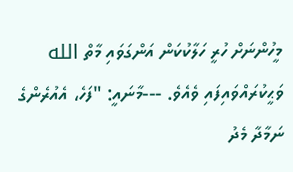މީހުންނަށް ހުރީ ހަލާކުކަން އަންގަވައި މާތް الله ވަޙީކުރައްވައިފައި ވެއެވެ. ---މާނައީ: "ފަހެ، އެއުރެންގެ ނަމާދާ މެދު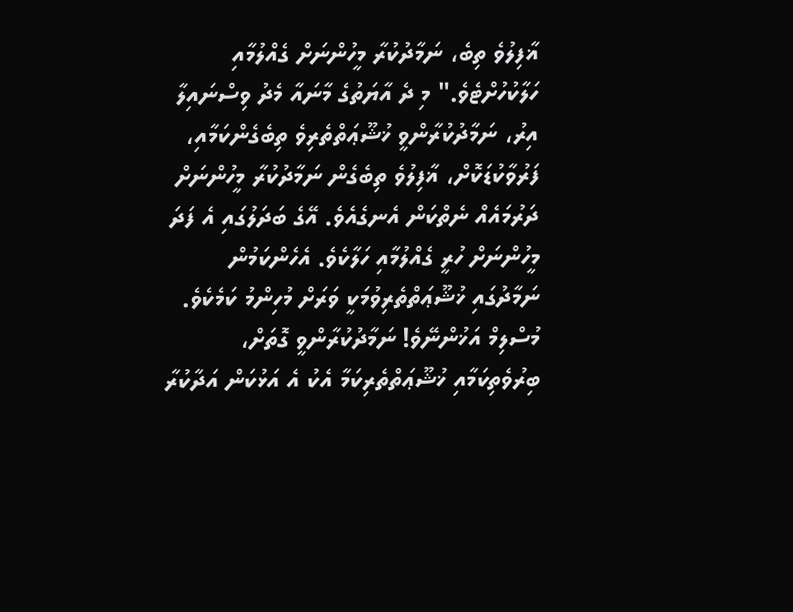ޣާފިލުވެ ތިބެ، ނަމާދުކުރާ މީހުންނަށް ގެއްލުމާއި ހަލާކުހުށްޓެވެ." މި ދެ އާޔަތުގެ މާނައާ މެދު ވިސްނައިލާ އިރު، ނަމާދުކުރާންވީ ޚުޝޫޢަތްތެރިވެ ތިބެގެންކަމާއި، ފަރުވާކުޑަކޮށް، ޣާފިލުވެ ތިބެގެން ނަމާދުކުރާ މީހުންނަށް ދަރުމައެއް ނެތްކަން އެނގެއެވެ. އޭގެ ބަދަލުގައި އެ ފަދަ މީހުންނަށް ހުރީ ގެއްލުމާއި ހަލާކެވެ. އެހެންކަމުން ނަމާދުގައި ޚުޝޫޢަތްތެރިވުމަކީ ވަރަށް މުހިންމު ކަމެކެވެ.
މުސްލިމް އަޚުންނޭވެ! ނަމާދުކުރާންވީ ގޮތަށް، ބިރުވެތިކަމާއި ޚުޝޫޢަތްތެރިކަމާ އެކު އެ އަޅުކަން އަދާކުރާ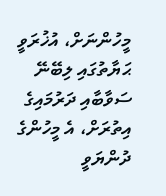މީހުންނަށް، އުޚުރަވީ ޙަޔާތުގައި ލިބޭނޭ ސަވާބާއި ދަރުމައިގެ އިތުރަށް، އެ މީހުންގެ ދުންޔަވީ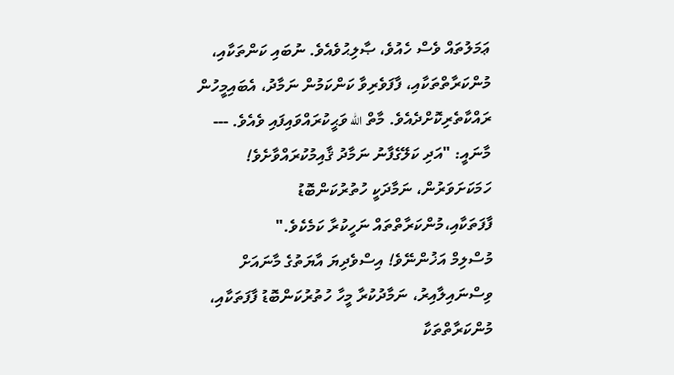ޢަމަލުތައް ވެސް ހެއުވެ، ޞާލިޙުވެއެވެ. ނުބައި ކަންތަކާއި، މުންކަރާތްތަކާއި، ފާފަވެރިވާ ކަންކަމުން ނަމާދު، އެބައިމީހުން ރައްކާތެރިކޮށްދެއެވެ. މާތް الله ވަޙީކުރައްވައިފައި ވެއެވެ. --- މާނައީ: "އަދި ކަލޭގެފާނު ނަމާދު ޤާއިމުކުރައްވާށެވެ! ހަމަކަށަވަރުން، ނަމާދަކީ ހުތުރުކަންބޮޑު ފާފަތަކާއި،މުންކަރާތްތައް ނަހީކުރާ ކަމެކެވެ."
މުސްލިމް އަޚުންނޭވެ! އިސްވެދިޔަ އާޔަތުގެ މާނައަށް ވިސްނައިލާއިރު، ނަމާދުކުރާ މީހާ ހުތުރުކަންބޮޑު ފާފަތަކާއި، މުންކަރާތްތަކާ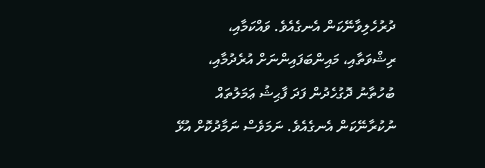ދުރުހެލިވާނޭކަން އެނގެއެވެ. ވައްކަމާއި، ރިޝްވަތާއި، މައިންބަފައިންނަށް އުރެދުމާއި، ބުހުތާނު ދޮގުހެދުން ފަދަ ފާޙިޝު ޢަމަލުތައް ނުކުރާނޭކަން އެނގެއެވެ. ނަމަވެސް ނަމާދުކޮށް އުޅޭ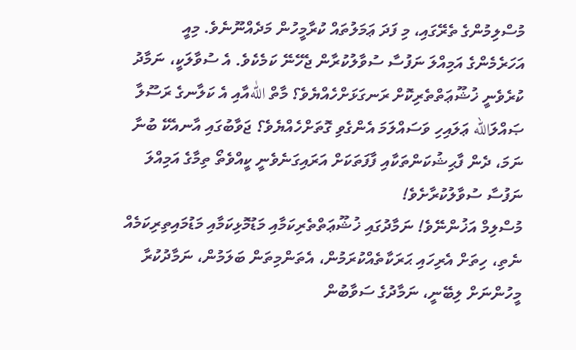މުސްލިމުންގެ ތެރޭގައި، މި ފަދަ ޢަމަލުތައް ކުރާމީހުން މަދެއްނޫނެވެ. މިއީ އަހަރެމެންގެ އަމިއްލަ ނަފުސާ ސުވާލުކުރާން ޖެހޭނޭ ކަމެކެވެ. އެ ސުވާލަކީ، ނަމާދު ކުރެވެނީ ޚުޝޫޢަތްތެރިކޮށް ރަނގަޅަށްހެއްޔެވެ؟ މާތް اللّٰهއާއި އެ ކަލާނގެ ރަސޫލާ ޞައްލަالله ޢަލައިހި ވަސައްލަމަ އެންގެވި ގޮތަށްހެއްޔެވެ؟ ޖަވާބުގައި އާނއެކޭ ބުނާ ނަމަ، ދެން ފާޙިޝުކަންތަކާއި ފާފަތަކަށް އަރައިގަނެވެނީ ކީއްވެތޯ ތިމާގެ އަމިއްލަ ނަފުސާ ސުވާލުކުރާށެވެ!
މުސްލިމް އަޚުންނޭވެ! ނަމާދުގައި ޚުޝޫޢަތްތެރިކަމާއި މަޑުމޮޅިކަމާއި މަޑުމައިތިރިކަމެއް ނެތި، ހިތަށް އެރިހައި ޙަރަކާތެއްކުރަމުން، އެތަންމިތަން ބަލަމުން، ނަމާދުކުރާ މީހުންނަށް ލިބޭނީ، ނަމާދުގެ ސަވާބުން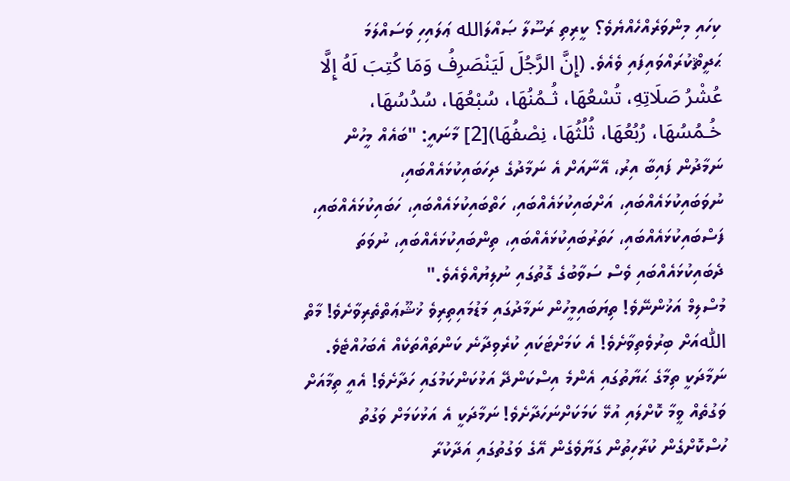ކިހައި މިންވަރެއްހެއްޔެވެ؟ ކީރިތި ރަސޫލާ ޞައްލަالله ޢަލައިހި ވަސައްލަމަ ޙަދީޘްކުރައްވައިފައި ވެއެވެ. (إِنَّ الرَّجُلَ لَيَنْصَرِفُ وَمَا كُتِبَ لَهُ إِلَّا عُشْرُ صَلَاتِهِ، تُسْعُهَا، ثُـمُنُهَا، سُبْعُهَا، سُدُسُهَا، خُـمُسُهَا، رُبُعُهَا، ثُلُثُهَا، نِصْفُهَا)[2] މާނައީ: "ބައެއް މީހުން ނަމާދުން ފައިބާ އިރު، އޭނާއަށް އެ ނަމާދުގެ ދިހަބައިކުޅައެއްބައި، ނުވަބައިކުޅައެއްބައި، އަށްބައިކުޅައެއްބައި، ހަތްބައިކުޅައެއްބައި، ހަބައިކުޅައެއްބައި، ފަސްބައިކުޅައެއްބައި، ހަތަރުބައިކުޅައެއްބައި، ތިންބައިކުޅައެއްބައި، ނުވަތަ ދެބައިކުޅައެއްބައި ވެސް ސަވާބުގެ ގޮތުގައި ނުލިޔުއްވެއެވެ."
މުސްލިމް އަޚުންނޭވެ! ތިޔަބައިމީހުން ނަމާދުގައި މަޑުމައިތިރިވެ ޚުޝޫޢަތްތެރިވާށެވެ! މާތް اللّٰهއަށް ބިރުވެތިވާށެވެ! އެ ކަމަށްޓަކައި ކުރެވިދާނެ ކަންތައްތަކެއް އެބަހުއްޓެވެ. ނަމާދަކީ ތިމާގެ ޙަޔާތުގައި އެންމެ އިސްކަންދޭ އަޅުކަންކަމުގައި ހަދާށެވެ! އެއީ ތިމާއަށް ވަގުތެއް ވީމާ ކޮށްލައި އުޅޭ ކަމަކަށްނަހަދާށެވެ! ނަމާދަކީ އެ އަޅުކަމަށް ވަގުތު ހުސްކޮށްގެން ކުރާހިތުން ގަޔާވެގެން އޭގެ ވަގުތުގައި އަދާކުރާ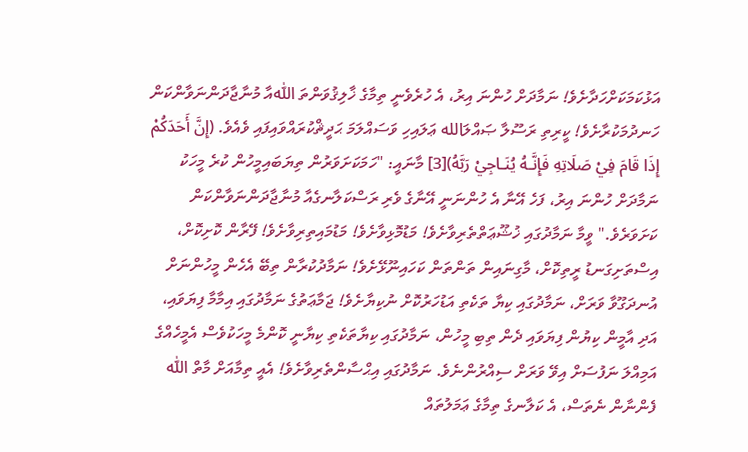އަޅުކަމަކަށްހަދާށެވެ! ނަމާދަށް ހުންނަ އިރު، އެ ހުރެވެނީ ތިމާގެ ޚާލިޤުވަންތަ اللّٰهއާ މުނާޖާދަންނަވާންކަން ހަނދުމަކުރާށެވެ! ކީރިތި ރަސޫލާ ޞައްލަالله ޢަލައިހި ވަސައްލަމަ ޙަދީޘްކުރައްވައިފައި ވެއެވެ. (إِنَّ أَحَدَكُمْ إِذَا قَامَ فِيْ صَلَاتِهِ فَإِنَّـهُ يُنَـاجِيْ رَبَّهُ)[3] މާނައީ: "ހަމަކަށަވަރުން ތިޔަބައިމީހުން ކުރެ މީހަކު ނަމާދަށް ހުންނަ އިރު، ފަހެ އޭނާ އެ ހުންނަނީ އޭނާގެ ވެރި ރަސްކަލާނގެއާ މުނާޖާދަންނަވާންކަން ކަށަވަރެވެ." ވީމާ ނަމާދުގައި ޚުޝޫޢަތްތެރިވާށެވެ! މަޑުމޮޅިވާށެވެ! މަޑުމައިތިރިވާށެވެ! ފޭރާން ކޮށިކޮށް، އިސްތަށިގަނޑު ރީތިކޮށް، މާގިނައިން ތަންތަން ކަހައިނޫޅޭށެވެ! ނަމާދުކުރާން ތިބޭ އެހެން މީހުންނަށް އުނދަގޫވާ ވަރަށް، ނަމާދުގައި ކިޔާ ތަކެތި އަޑުހަރުކޮށް ނުކިޔާށެވެ! ޖަމާޢަތުގެ ނަމާދުގައި އިމާމާ ފިޔަވައި، އަދި އާމީން ކިޔުން ފިޔަވައި ދެން ތިބި މީހުން، ނަމާދުގައި ކިޔާތަކެތި ކިޔާނީ ކޮންމެ މީހަކުވެސް އެމީހެއްގެ އަމިއްލަ ނަފުސަށް އިވޭ ވަރަށް ސިއްރުންނެވެ. ނަމާދުގައި އިޙްސާންތެރިވާށެވެ! އެއީ ތިމާއަށް މާތް اللّٰه ފެންނާން ނެތަސް، އެ ކަލާނގެ ތިމާގެ ޢަމަލުތައް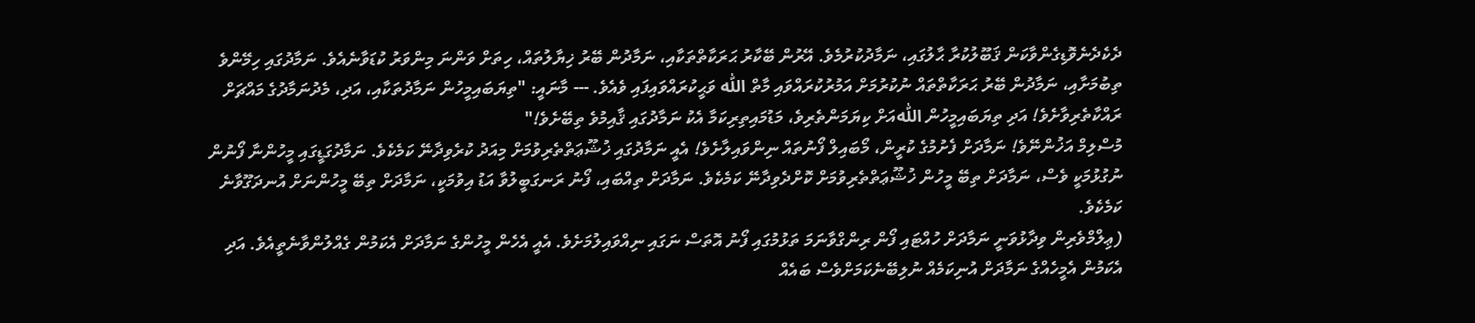ދެކެދެނެވޮޑިގެންވާކަން ޤަބޫލުކުރާ ޙާލުގައި، ނަމާދުކުރުމެވެ. އޭރުން ބޭކާރު ޙަރަކާތްތަކާއި، ނަމާދުން ބޭރު ޚިޔާލުތައް، ހިތަށް ވަންނަ މިންވަރު ކުޑަވާނެއެވެ. ނަމާދުގައި ހިމޭންވެ ތިބުމަށާއި، ނަމާދުން ބޭރު ޙަރަކާތްތައް ނުކުރުމަށް އަމުރުކުރައްވައި މާތް اللّٰه ވަޙީކުރައްވައިފައި ވެއެވެ. --- މާނައީ: "ތިޔަބައިމީހުން ނަމާދުތަކާއި، އަދި، މެދުނަމާދުގެ މައްޗަށް ރައްކާތެރިވާށެވެ! އަދި ތިޔަބައިމީހުން اللّٰهއަށް ކިޔަމަންތެރިވެ، މަޑުމައިތިރިކަމާ އެކު ނަމާދުގައި ޤާއިމުވެ ތިބޭށެވެ!"
މުސްލިމް އަޚުންނޭވެ! ނަމާދަށް ފެށުމުގެ ކުރީން، މޯބައިލް ފޯނުތައް ނިންވައިލާށެވެ! އެއީ ނަމާދުގައި ޚުޝޫޢަތްތެރިވުމަށް މިއަދު ކުރެވިދާނޭ ކަމެކެވެ. ނަމާދުގަޑީގައި މީހުންނާ ފޯނުން ނުގުޅުމަކީ ވެސް، ނަމާދަށް ތިބޭ މީހުން ޚުޝޫޢަތްތެރިވުމަށް ކޮށްދެވިދާނޭ ކަމެކެވެ. ނަމާދަށް ތިއްބައި، ފޯނު ރަނގަބީލުވާ އަޑު އިވުމަކީ، ނަމާދަށް ތިބޭ މީހުންނަށް އުނދަގޫވާނެ ކަމެކެވެ.
(ޢިލްމްވެރިން ވިދާޅުވަނީ ނަމާދަށް ހުއްޓައި ފޯން ރިންގްވާނަމަ ތަޅުމުގައި ފޯނު އޮތަސް ނަގައި ނިއްވައިލުމަށެވެ. އެއީ އެހެން މީހުންގެ ނަމާދަށް އެކަމުން ގެއްލުންވާނެތީއެވެ. އަދި އެކަމުން އެމީހެއްގެ ނަމާދަށް އުނިކަމެއް ނުލިބޭނެކަމަށްވެސް ބައެއް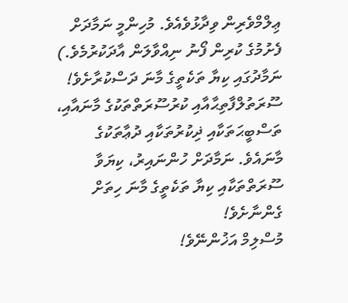ޢިލްމްވެރިން ވިދާޅުވެއެވެ. މުހިންމީ ނަމާދަށް ފެށުމުގެ ކުރިން ފޯނު ނިއްވާލަން އާދަކުރުމެވެ.)
ނަމާދުގައި ކިޔާ ތަކެތީގެ މާނަ ދަސްކުރާށެވެ! ސޫރަތުލްފާތިޙާއާއި ކުރުސޫރަތްތަކުގެ މާނައާއި، ތަސްބީޙަތަކާއި ޛިކުރުތަކާއި ދުޢާތަކުގެ މާނައެވެ. ނަމާދަށް ހުންނައިރު، ކިޔަވާ ސޫރަތްތަކާއި ކިޔާ ތަކެތީގެ މާނަ ހިތަށް ގެންނާށެވެ!
މުސްލިމް އަޚުންނޭވެ!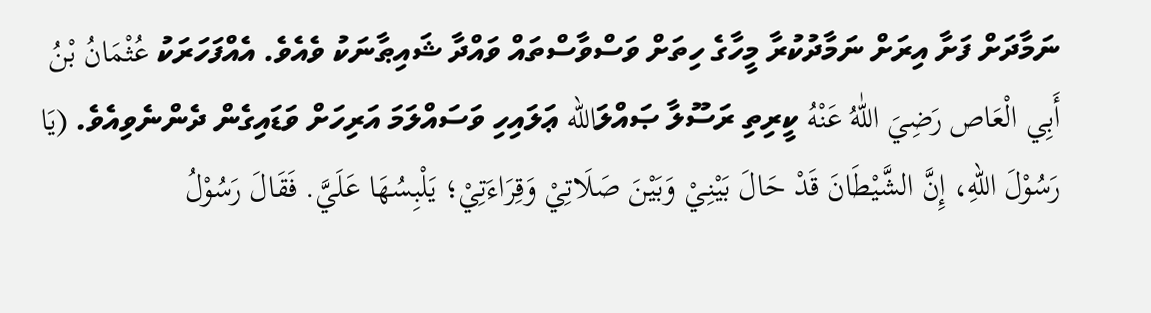ނަމާދަށް ފަށާ އިރަށް ނަމާދުކުރާ މީހާގެ ހިތަށް ވަސްވާސްތައް ވައްދާ ޝައިޠާނަކު ވެއެވެ. އެއްފަހަރަކު عُثْمَانُ بْنُ أَبِي الْعَاص رَضِيَ اللّٰهُ عَنْهُ ކީރިތި ރަސޫލާ ޞައްލަالله ޢަލައިހި ވަސައްލަމަ އަރިހަށް ވަޑައިގެން ދެންނެވިއެވެ. (يَا رَسُوْلَ اللهِ، إِنَّ الشَّيْطَانَ قَدْ حَالَ بَيْنِـيْ وَبَيْنَ صَلَاتِيْ وَقِرَاءَتِيْ؛ يَلْبِسُهَا عَلَيَّ. فَقَالَ رَسُوْلُ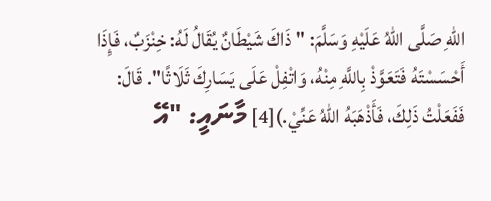اللهِ صَلَّى اللهُ عَلَيْهِ وَسَلَّمَ: "ذَاكَ شَيْطَانٌ يُقَالُ لَهُ: خِنْزَبٌ، فَإِذَا أَحْسَسْتَهُ فَتَعَوَّذْ بِاللَّهِ مِنْهُ، وَاتْفِلْ عَلَى يَسَارِكَ ثَلَاثًا". قَالَ: فَفَعَلْتُ ذَلِكَ، فَأَذْهَبَهُ اللهُ عَنِّيْ.)[4] މާނައީ: "އޭ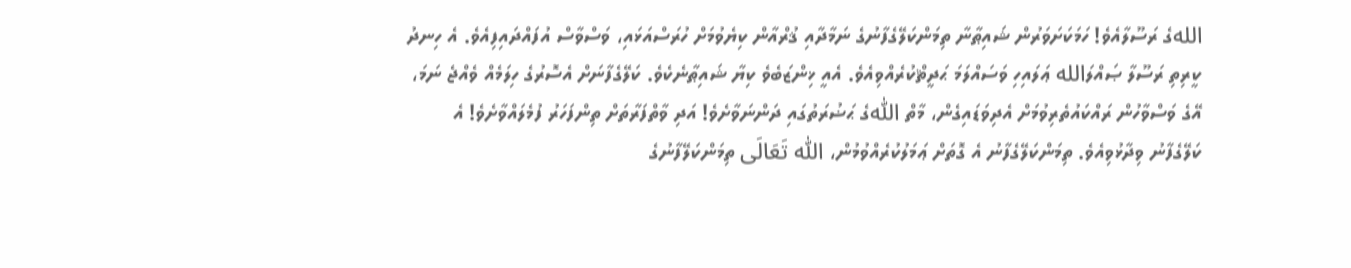اللهގެ ރަސޫލާއެވެ! ހަމަކަށަވަރުން ޝައިޠާނާ ތިމަންކަލޭގެފާނުގެ ނަމާދާއި ޤުރްއާން ކިޔެވުމަށް ހުރަސްއަޅައި، ވަސްވާސް އުފައްދައިފިއެވެ. އެ ހިނދު ކީރިތި ރަސޫލާ ޞައްލަالله ޢަލައިހި ވަސައްލަމަ ޙަދީޘްކުރެއްވިއެވެ. އެއީ ޚިންޒަބެވެ ކިޔާ ޝައިޠާނެކެވެ. ކަލޭގެފާނަށް އެސޮރުގެ ހިލަމެއް ވެއްޖެ ނަމަ، އޭގެ ވަސްވާހުން ރައްކައުތެރިވުމަށް އެދިވަޑައިގެން، މާތް اللّٰهގެ ޙަޟުރަތުގައި ދަންނަވާށެވެ! އަދި ވާތްފަރާތަށް ތިންފަހަރު ފުމެލައްވާށެވެ! އެ ކަލޭގެފާނު ވިދާޅުވިއެވެ. ތިމަންކަލޭގެފާނު އެ ގޮތަށް ޢަމަލުކުރެއްވުމުން، اللّٰه تَعَالَى ތިމަންކަލޭފާނުގެ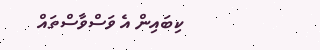ކިބައިން އެ ވަސްވާސްތައް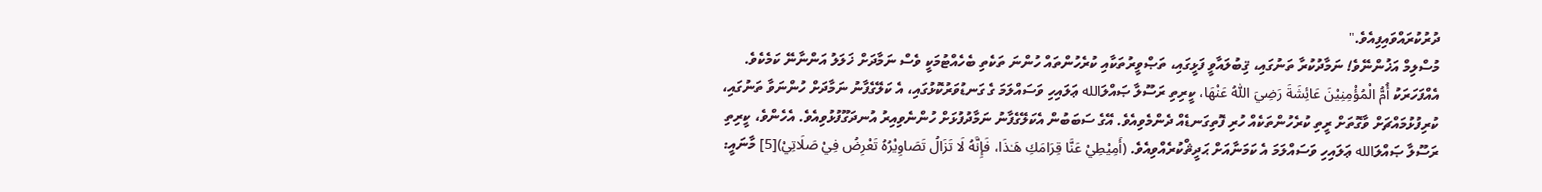ދުރުކުރައްވައިފިއެވެ."
މުސްލިމް އަޚުންނޭވެ! ނަމާދުކުރާ ތަނުގައި، ޤިބުލައާވީ ފަޅީގައި، ތަޞްވީރުތަކާއި ކުރެހުންތައް ހުންނަ ތަކެތި ބެހެއްޓުމަކީ ވެސް ނަމާދަށް ޚަލަލު އަންނާނޭ ކަމެކެވެ. އެއްފަހަރަކު أُمُّ الْمُؤْمِنِيْنَ عَائِشَةَ رَضِيَ اللّٰهُ عَنْهَا، ކީރިތި ރަސޫލާ ޞައްލަالله ޢަލައިހި ވަސައްލަމަ ގެ ގަނޑުވަރުކޮޅުގައި، އެ ކަލޭގެފާނު ނަމާދަށް ހުންނަވާ ތަނުގައި، ކުރިފުޅުމައްޗަށް ވާގޮތަށް ރީތި ކުރެހުންތަކެއް ހުރި ފޮތިގަނޑެއް ދެންމެވިއެވެ. އޭގެ ސަބަބުން އެކަލޭގެފާނު ނަމާދުފުޅަށް ހުންނެވިއިރު އުނދަގޫފުޅުވިއެވެ. އެހެންވެ، ކީރިތި ރަސޫލާ ޞައްލަالله ޢަލައިހި ވަސައްލަމަ އެ ކަމަނާއަށް ޙަދީޘްކުރެއްވިއެވެ. (أَمِيْطِيْ عَنَّا قِرَامَكِ هَـٰذَا، فَإِنَّهُ لَا تَزَالُ تَصَاوِيْرُهُ تَعْرِضُ فِيْ صَلَاتِيْ)[5] މާނައީ: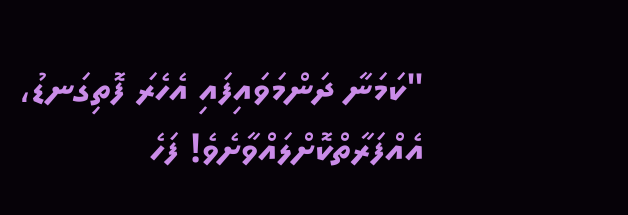"ކަމަނާ ދަންމަވައިފައި އެހެރަ ފޮތިގަނޑު، އެއްފަރާތްކޮށްލައްވާށެވެ! ފަހެ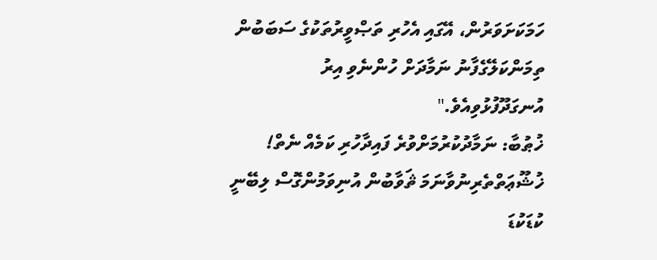ހަމަކަށަވަރުން، އޭގައި އެހުރި ތަޞްވީރުތަކުގެ ސަބަބުން ތިމަންކަލޭގެފާނު ނަމާދަށް ހުންނެވި އިރު އުނގަދޫފުޅުވިއެވެ."
ޚުޠުބާ: ނަމާދުކުރުމަށްވުރެ ފައިދާހުރި ކަމެއް ނެތް! ޚުޝޫޢަތްތެރިނުވާނަމަ ޘަވާބުން އުނިވަމުންގޮސް ލިބޭނީ ކުޑަކުޑަ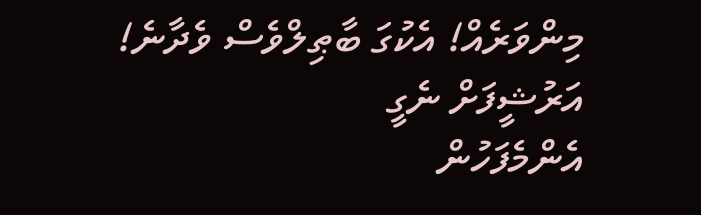މިންވަރެއް! އެކުގަ ބާޠިލްވެސް ވެދާނެ!
އަރުޝީފަށް ނެގީ
އެންމެފަހުން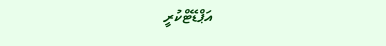އަޕްޑޭޓްކުރީ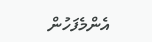އެންމެފަހުން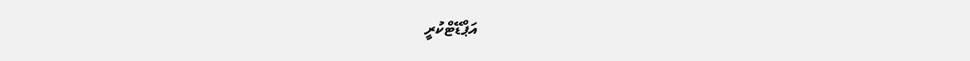އަޕްޑޭޓްކުރީ